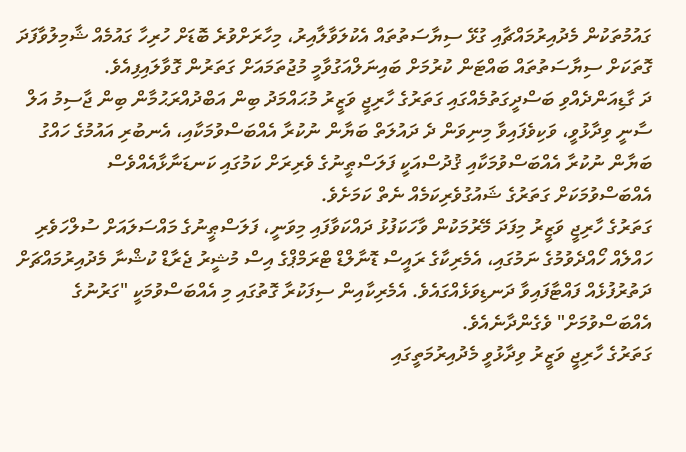ގައުމުތަކުން މެދުއިރުމައްޗާއި ގުޅޭ ސިޔާސަތުތައް އެކުލަވާލާއިރު، މިހާރަށްވުރެ ބޮޑަށް ހުރިހާ ގައުމެއް ޝާމިލުވާފަދަ ގޮތަކަށް ސިޔާސަތުތައް ބައްޓަން ކުރުމަށް ބައިނަލްއަގުވާމީ މުޖުތަމައަށް ގަތަރުން ގޮވާލައިފިއެވެ.
ދަ ގާޑިއަންދެއްވި ބަސްދީގަތުމެއްގައި ގަތަރުގެ ހާރިޖީ ވަޒީރު މުޙައްމަދު ބިން އަބްދުއްރަޙުމާން ބިން ޖާސިމު އަލް ސާނީ ވިދާޅުވީ، ވަކިވެފައިވާ މިނިވަން ދެ ދައުލަތް ބަޔާން ނުކުރާ އެއްބަސްވުމަކާއި، އެނބުރި އައުމުގެ ހައްގު ބަޔާން ނުކުރާ އެއްބަސްވުމަކާއި ޤުދުސްއަކީ ފަލަސްޠީނުގެ ވެރިރަށް ކަމުގައި ކަނޑަނާޅާއެއްވެސް އެއްބަސްވުމަކަށް ގަތަރުގެ ޝައުގުވެރިކަމެއް ނެތް ކަމަށެވެ.
ގަތަރުގެ ހާރިޖީ ވަޒީރު މިފަދަ މޭރުމަކުން ވާހަކަފުޅު ދައްކަވާފައި މިވަނީ، ފަލަސްޠީނުގެ މައްސަލައަށް ސުލްހަވެރި ހައްލެއް ހޯއްދެވުމުގެ ނަމުގައި، އެމެރިކާގެ ރައީސް ޑޮނާލްޑް ޓްރަމްޕްގެ އިސް މުޝީރު ޖެރާޑް ކުޝްނާ މެދުއިރުމައްޗަށް ދަތުރުފުޅެއް ފައްޓާފައިވާ ދަނޑިވަޅެއްގައެވެ. އެމެރިކާއިން ސިފަކުރާ ގޮތުގައި މި އެއްބަސްވުމަކީ "ގަރުނުގެ އެއްބަސްވުމަށް" ވެގެންދާނެއެވެ.
ގަތަރުގެ ހާރިޖީ ވަޒީރު ވިދާޅުވީ މެދުއިރުމަތީގައި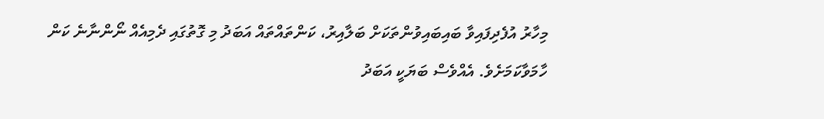މިހާރު އުފެދިފައިވާ ބައިބައިވުންތަކަށް ބަލާއިރު، ކަންތައްތައް އަބަދު މި ގޮތުގައި ދެމިއެއް ނޯންނާނެ ކަން ހާމަވާކަމަށެވެ. އެއްވެސް ބަޔަކީ އަބަދު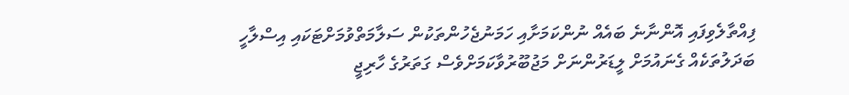ފިއްތާލެވިފައި އޮންނާނެ ބައެއް ނުންކަމަށާއި ހަމަނުޖެހުންތަކުން ސަލާމަތްވުމަށްޓަކައި އިސްލާހީ ބަދަލުތަކެއް ގެނައުމަށް ލީޑަރުންނަށް މަޖުބޫރުވާކަމަށްވެސް ގަތަރުގެ ހާރިޖީ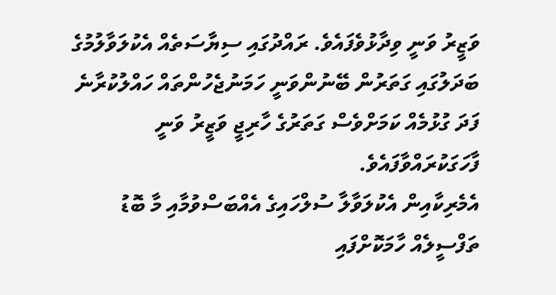ވަޒީރު ވަނީ ވިދާޅުވެފައެވެ. ރައްދުގައި ސިޔާސަތެއް އެކުލަވާލުމުގެ ބަދަލުގައި ގަތަރުން ބޭނުންވަނީ ހަމަނުޖެހުންތައް ހައްލުކުރާނެ ފަދަ ގުޅުމެއް ކަމަށްވެސް ގަތަރުގެ ހާރިޖީ ވަޒީރު ވަނީ ފާހަގަކުރައްވާފައެވެ.
އެމެރިކާއިން އެކުލަވާލާ ސުލްހައިގެ އެއްބަސްވުމާއި މާ ބޮޑު ތަފްސީލެއް ހާމަކޮށްފައި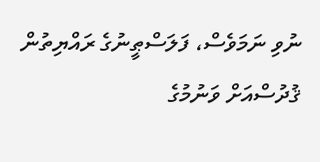ނުވި ނަމަވެސް، ފަލަސްޠީނުގެ ރައްޔިތުން ޤުދުސްއަށް ވަނުމުގެ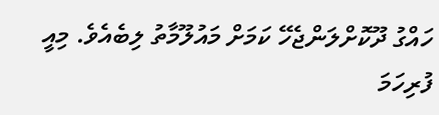ހައްގު ދޫކޮށްލަންޖެހޭ ކަމަށް މައުލޫމާތު ލިބެއެވެ. މިއީ ފުރިހަމަ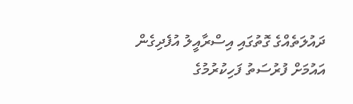ދައުލަތެއްގެ ގޮތުގައި އިސްރާއީލު އުފެދިގެން އައުމަށް ފުރުސަތު ފަހިކުރުމުގެ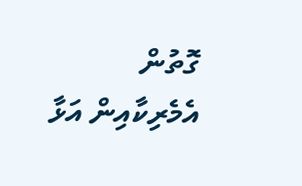ގޮތުން އެމެރިކާއިން އަޅާ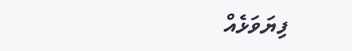ފިޔަވަޅެއް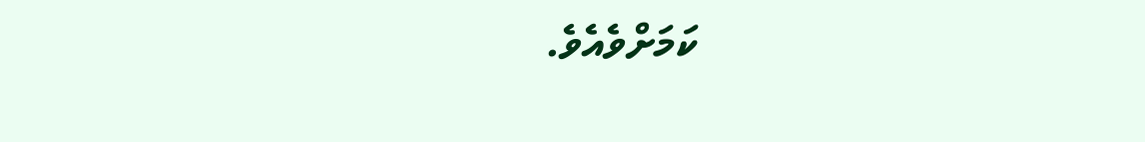ކަމަށްވެއެވެ.